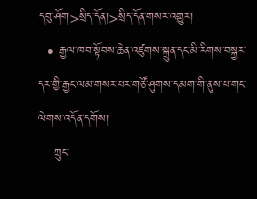དབུ་ཤོག>སྲིད་དོན།>སྲིད་དོན་གསར་འགྱུར།
  • རྒྱལ་ཁབ་སྟོབས་ཆེན་འཛུགས་སྐྲུན་དང་མི་རིགས་བསྐྱར་དར་གྱི་རྒྱང་ལམ་གསར་པར་གཙོ་ཤུགས་དམག་གི་ནུས་པ་གང་ལེགས་འདོན་དགོས།
    ཀྲུང་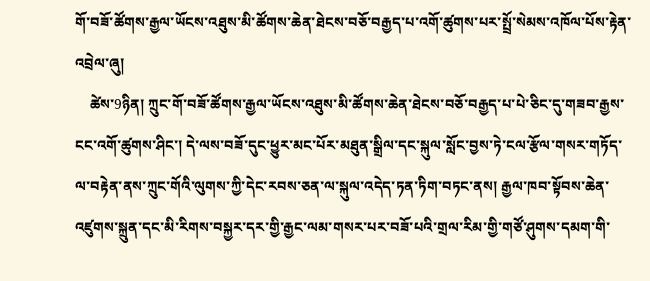གོ་བཟོ་ཚོགས་རྒྱལ་ཡོངས་འཐུས་མི་ཚོགས་ཆེན་ཐེངས་བཅོ་བརྒྱད་པ་འགོ་ཚུགས་པར་སྤྲོ་སེམས་འཁོལ་པོས་རྟེན་འབྲེལ་ཞུ།
    ཚེས་9ཉིན། ཀྲུང་གོ་བཟོ་ཚོགས་རྒྱལ་ཡོངས་འཐུས་མི་ཚོགས་ཆེན་ཐེངས་བཅོ་བརྒྱད་པ་པེ་ཅིང་དུ་གཟབ་རྒྱས་ངང་འགོ་ཚུགས་ཤིང་། དེ་ལས་བཟོ་དུང་ཕྱུར་མང་པོར་མཐུན་སྒྲིལ་དང་སྐུལ་སློང་བྱས་ཏེ་ངལ་རྩོལ་གསར་གཏོད་ལ་བརྟེན་ནས་ཀྲུང་གོའི་ལུགས་ཀྱི་དེང་རབས་ཅན་ལ་སྐུལ་འདེད་ཏན་ཏིག་བཏང་ནས། རྒྱལ་ཁབ་སྟོབས་ཆེན་འཛུགས་སྐྲུན་དང་མི་རིགས་བསྐྱར་དར་གྱི་རྒྱང་ལམ་གསར་པར་བཟོ་པའི་གྲལ་རིམ་གྱི་གཙོ་ཤུགས་དམག་གི་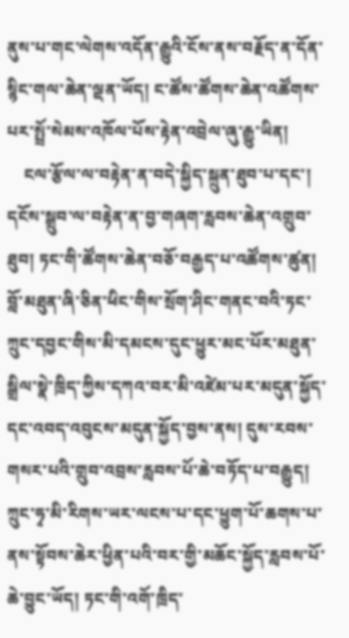ནུས་པ་གང་ལེགས་འདོན་རྒྱུའི་ངོས་ནས་བརྗོད་ན་དོན་སྙིང་གལ་ཆེན་ལྡན་ཡོད། ང་ཚོས་ཚོགས་ཆེན་འཚོགས་པར་སྤྲོ་སེམས་འཁོལ་པོས་རྟེན་འབྲེལ་ཞུ་རྒྱུ་ཡིན།
    ངལ་རྩོལ་ལ་བརྟེན་ན་བདེ་སྐྱིད་སྐྲུན་ཐུབ་པ་དང་། དངོས་སྒྲུབ་ལ་བརྟེན་ན་བྱ་གཞག་རླབས་ཆེན་འགྲུབ་ཐུབ། ཏང་གི་ཚོགས་ཆེན་བཅོ་བརྒྱད་པ་འཚོགས་ཚུན། བློ་མཐུན་ཞི་ཅིན་ཕིང་གིས་སྲོག་ཤིང་གནང་བའི་ཏང་ཀྲུང་དབྱང་གིས་མི་དམངས་དུང་ཕྱུར་མང་པོར་མཐུན་སྒྲིལ་སྣེ་ཁྲིད་ཀྱིས་དཀའ་བར་མི་འཛེམ་པར་མདུན་སྐྱོད་དང་འབད་འབུངས་མདུན་སྐྱོད་བྱས་ནས། དུས་རབས་གསར་པའི་གྲུབ་འབྲས་རླབས་པོ་ཆེ་བཏོད་པ་བརྒྱུད། ཀྲུང་ཧྭ་མི་རིགས་ཡར་ལངས་པ་དང་ཕྱུག་པོ་ཆགས་པ་ནས་སྟོབས་ཆེར་ཕྱིན་པའི་བར་གྱི་མཆོང་སྐྱོད་རླབས་པོ་ཆེ་བྱུང་ཡོད། ཏང་གི་འགོ་ཁྲིད་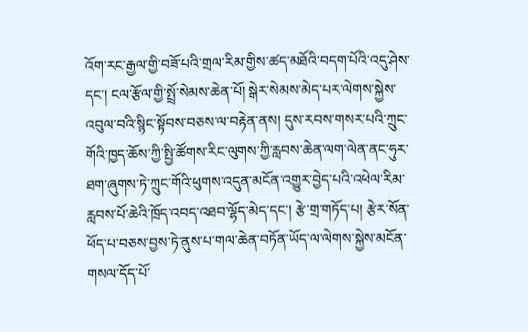འོག་རང་རྒྱལ་གྱི་བཟོ་པའི་གྲལ་རིམ་གྱིས་ཚད་མཐོའི་བདག་པོའི་འདུ་ཤེས་དང་། ངལ་རྩོལ་གྱི་སྤྲོ་སེམས་ཆེན་པོ། སྒེར་སེམས་མེད་པར་ལེགས་སྐྱེས་འབུལ་བའི་སྙིང་སྟོབས་བཅས་ལ་བརྟེན་ནས། དུས་རབས་གསར་པའི་ཀྲུང་གོའི་ཁྱད་ཆོས་ཀྱི་སྤྱི་ཚོགས་རིང་ལུགས་ཀྱི་རླབས་ཆེན་ལག་ལེན་ནང་ཧུར་ཐག་ཞུགས་ཏེ་ཀྲུང་གོའི་ཕུགས་འདུན་མངོན་འགྱུར་བྱེད་པའི་འཕེལ་རིམ་རླབས་པོ་ཆེའི་ཁྲོད་འབད་འཐབ་ལྷོད་མེད་དང་། རྩེ་གྲ་གཏོད་པ། རྩེར་སོན་ཕོད་པ་བཅས་བྱས་ཏེ་ནུས་པ་གལ་ཆེན་བཏོན་ཡོད་ལ་ལེགས་སྐྱེས་མངོན་གསལ་དོད་པོ་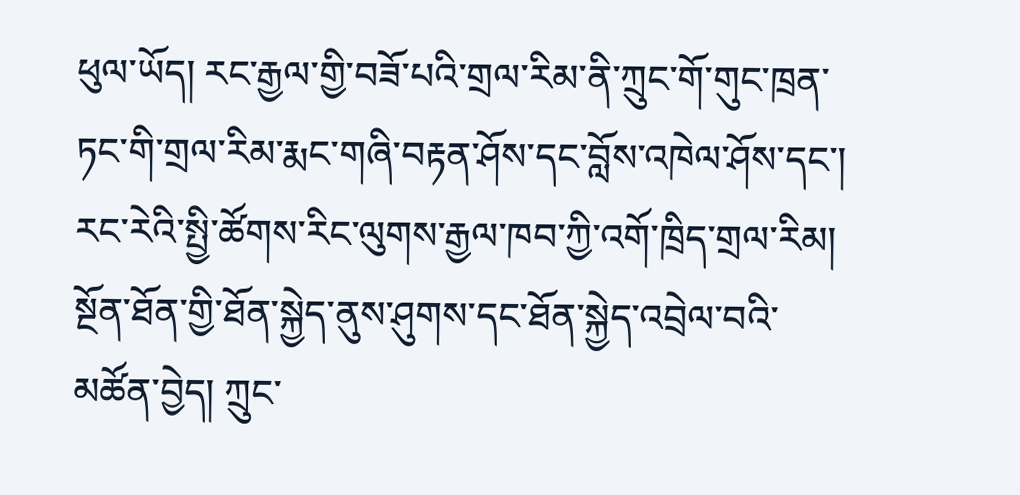ཕུལ་ཡོད། རང་རྒྱལ་གྱི་བཟོ་པའི་གྲལ་རིམ་ནི་ཀྲུང་གོ་གུང་ཁྲན་ཏང་གི་གྲལ་རིམ་རྨང་གཞི་བརྟན་ཤོས་དང་བློས་འཁེལ་ཤོས་དང་། རང་རེའི་སྤྱི་ཚོགས་རིང་ལུགས་རྒྱལ་ཁབ་ཀྱི་འགོ་ཁྲིད་གྲལ་རིམ། སྔོན་ཐོན་གྱི་ཐོན་སྐྱེད་ནུས་ཤུགས་དང་ཐོན་སྐྱེད་འབྲེལ་བའི་མཚོན་བྱེད། ཀྲུང་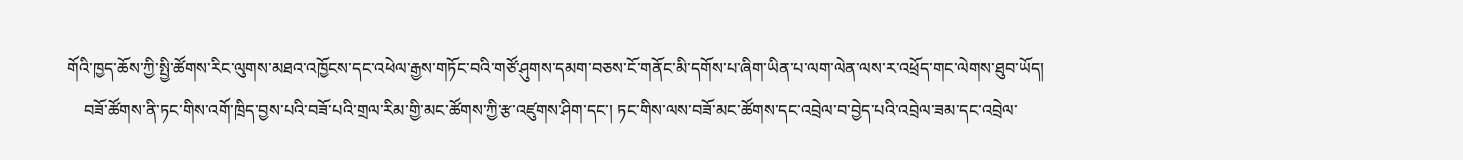གོའི་ཁྱད་ཆོས་ཀྱི་སྤྱི་ཚོགས་རིང་ལུགས་མཐའ་འཁྱོངས་དང་འཕེལ་རྒྱས་གཏོང་བའི་གཙོ་ཤུགས་དམག་བཅས་ངོ་གནོང་མི་དགོས་པ་ཞིག་ཡིན་པ་ལག་ལེན་ལས་ར་འཕྲོད་གང་ལེགས་ཐུབ་ཡོད།
    བཟོ་ཚོགས་ནི་ཏང་གིས་འགོ་ཁྲིད་བྱས་པའི་བཟོ་པའི་གྲལ་རིམ་གྱི་མང་ཚོགས་ཀྱི་རྩ་འཛུགས་ཤིག་དང་། ཏང་གིས་ལས་བཟོ་མང་ཚོགས་དང་འབྲེལ་བ་བྱེད་པའི་འབྲེལ་ཟམ་དང་འབྲེལ་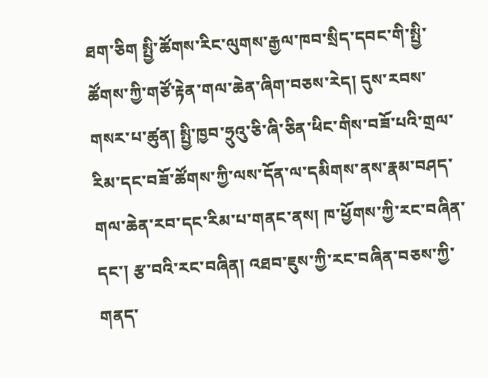ཐག་ཅིག སྤྱི་ཚོགས་རིང་ལུགས་རྒྱལ་ཁབ་སྲིད་དབང་གི་སྤྱི་ཚོགས་ཀྱི་གཙོ་རྟེན་གལ་ཆེན་ཞིག་བཅས་རེད། དུས་རབས་གསར་པ་ཚུན། སྤྱི་ཁྱབ་ཧྲུའུ་ཅི་ཞི་ཅིན་ཕིང་གིས་བཟོ་པའི་གྲལ་རིམ་དང་བཟོ་ཚོགས་ཀྱི་ལས་དོན་ལ་དམིགས་ནས་རྣམ་བཤད་གལ་ཆེན་རབ་དང་རིམ་པ་གནང་ནས། ཁ་ཕྱོགས་ཀྱི་རང་བཞིན་དང་། རྩ་བའི་རང་བཞིན། འཐབ་ཇུས་ཀྱི་རང་བཞིན་བཅས་ཀྱི་གནད་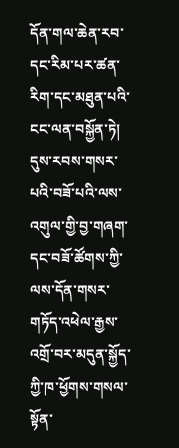དོན་གལ་ཆེན་རབ་དང་རིམ་པར་ཚན་རིག་དང་མཐུན་པའི་ངང་ལན་བསྐྱོན་ཏེ། དུས་རབས་གསར་པའི་བཟོ་པའི་ལས་འགུལ་གྱི་བྱ་གཞག་དང་བཟོ་ཚོགས་ཀྱི་ལས་དོན་གསར་གཏོད་འཕེལ་རྒྱས་འགྲོ་བར་མདུན་སྐྱོད་ཀྱི་ཁ་ཕྱོགས་གསལ་སྟོན་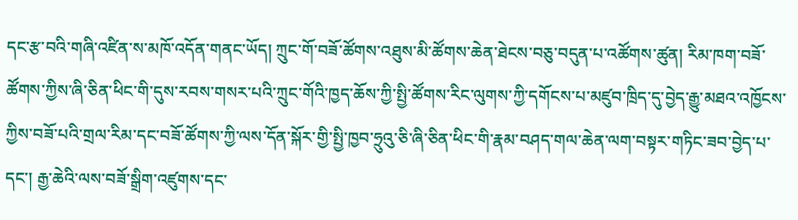དང་རྩ་བའི་གཞི་འཛིན་ས་མཁོ་འདོན་གནང་ཡོད། ཀྲུང་གོ་བཟོ་ཚོགས་འཐུས་མི་ཚོགས་ཆེན་ཐེངས་བཅུ་བདུན་པ་འཚོགས་ཚུན། རིམ་ཁག་བཟོ་ཚོགས་ཀྱིས་ཞི་ཅིན་ཕིང་གི་དུས་རབས་གསར་པའི་ཀྲུང་གོའི་ཁྱད་ཆོས་ཀྱི་སྤྱི་ཚོགས་རིང་ལུགས་ཀྱི་དགོངས་པ་མཛུབ་ཁྲིད་དུ་བྱེད་རྒྱུ་མཐའ་འཁྱོངས་ཀྱིས་བཟོ་པའི་གྲལ་རིམ་དང་བཟོ་ཚོགས་ཀྱི་ལས་དོན་སྐོར་གྱི་སྤྱི་ཁྱབ་ཧྲུའུ་ཅི་ཞི་ཅིན་ཕིང་གི་རྣམ་བཤད་གལ་ཆེན་ལག་བསྟར་གཏིང་ཟབ་བྱེད་པ་དང་། རྒྱ་ཆེའི་ལས་བཟོ་སྒྲིག་འཛུགས་དང་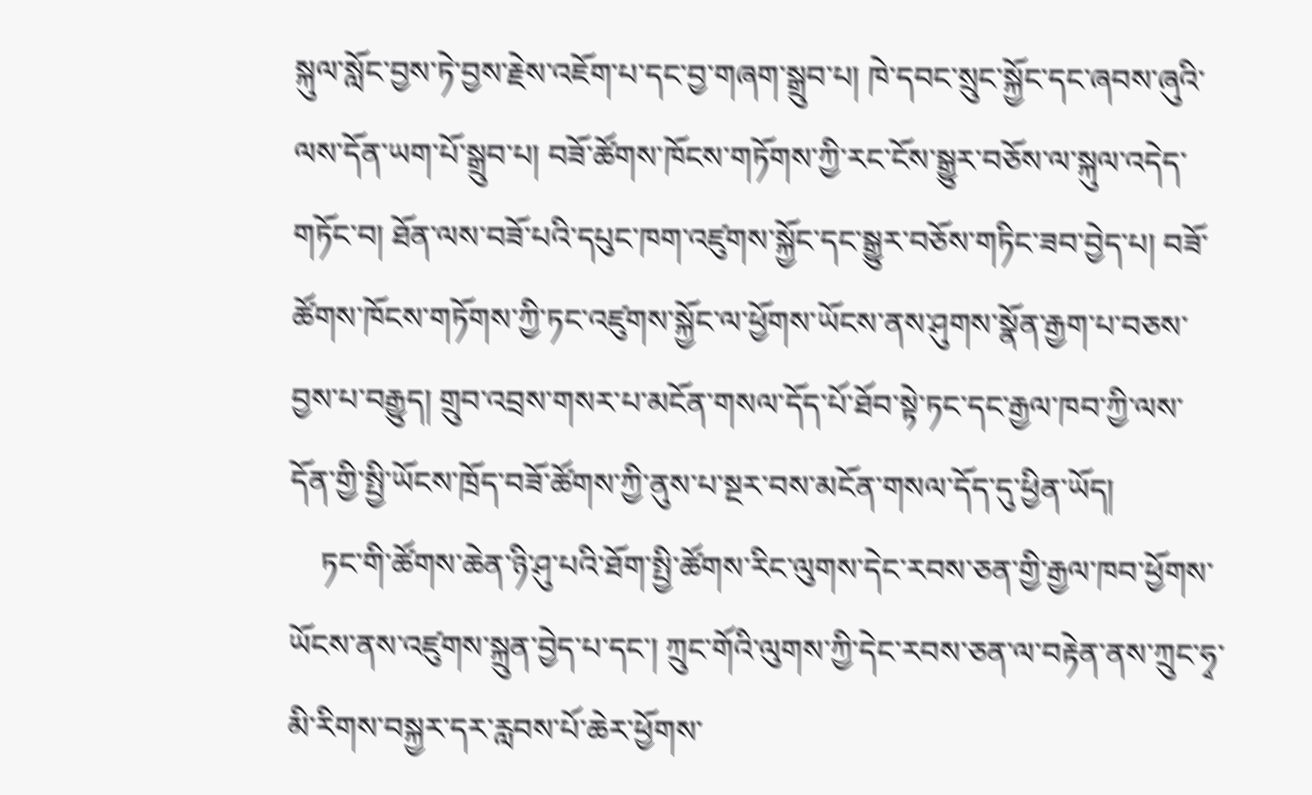སྐུལ་སློང་བྱས་ཏེ་བྱས་རྗེས་འཇོག་པ་དང་བྱ་གཞག་སྒྲུབ་པ། ཁེ་དབང་སྲུང་སྐྱོང་དང་ཞབས་ཞུའི་ལས་དོན་ཡག་པོ་སྒྲུབ་པ། བཟོ་ཚོགས་ཁོངས་གཏོགས་ཀྱི་རང་ངོས་སྒྱུར་བཅོས་ལ་སྐུལ་འདེད་གཏོང་བ། ཐོན་ལས་བཟོ་པའི་དཔུང་ཁག་འཛུགས་སྐྱོང་དང་སྒྱུར་བཅོས་གཏིང་ཟབ་བྱེད་པ། བཟོ་ཚོགས་ཁོངས་གཏོགས་ཀྱི་ཏང་འཛུགས་སྐྱོང་ལ་ཕྱོགས་ཡོངས་ནས་ཤུགས་སྣོན་རྒྱག་པ་བཅས་བྱས་པ་བརྒྱུད། གྲུབ་འབྲས་གསར་པ་མངོན་གསལ་དོད་པོ་ཐོབ་སྟེ་ཏང་དང་རྒྱལ་ཁབ་ཀྱི་ལས་དོན་གྱི་སྤྱི་ཡོངས་ཁྲོད་བཟོ་ཚོགས་ཀྱི་ནུས་པ་སྔར་བས་མངོན་གསལ་དོད་དུ་ཕྱིན་ཡོད།
    ཏང་གི་ཚོགས་ཆེན་ཉི་ཤུ་པའི་ཐོག་སྤྱི་ཚོགས་རིང་ལུགས་དེང་རབས་ཅན་གྱི་རྒྱལ་ཁབ་ཕྱོགས་ཡོངས་ནས་འཛུགས་སྐྲུན་བྱེད་པ་དང་། ཀྲུང་གོའི་ལུགས་ཀྱི་དེང་རབས་ཅན་ལ་བརྟེན་ནས་ཀྲུང་ཧྭ་མི་རིགས་བསྐྱར་དར་རླབས་པོ་ཆེར་ཕྱོགས་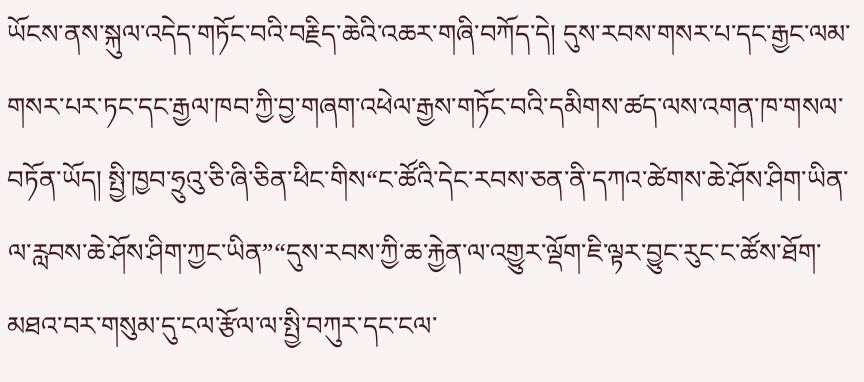ཡོངས་ནས་སྐུལ་འདེད་གཏོང་བའི་བརྗིད་ཆེའི་འཆར་གཞི་བཀོད་དེ། དུས་རབས་གསར་པ་དང་རྒྱང་ལམ་གསར་པར་ཏང་དང་རྒྱལ་ཁབ་ཀྱི་བྱ་གཞག་འཕེལ་རྒྱས་གཏོང་བའི་དམིགས་ཚད་ལས་འགན་ཁ་གསལ་བཏོན་ཡོད། སྤྱི་ཁྱབ་ཧྲུའུ་ཅི་ཞི་ཅིན་ཕིང་གིས“ང་ཚོའི་དེང་རབས་ཅན་ནི་དཀའ་ཚེགས་ཆེ་ཤོས་ཤིག་ཡིན་ལ་རླབས་ཆེ་ཤོས་ཤིག་ཀྱང་ཡིན”“དུས་རབས་ཀྱི་ཆ་རྐྱེན་ལ་འགྱུར་ལྡོག་ཇི་ལྟར་བྱུང་རུང་ང་ཚོས་ཐོག་མཐའ་བར་གསུམ་དུ་ངལ་རྩོལ་ལ་སྤྱི་བཀུར་དང་ངལ་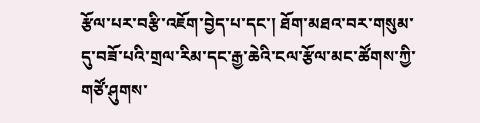རྩོལ་པར་བརྩི་འཇོག་བྱེད་པ་དང་། ཐོག་མཐའ་བར་གསུམ་དུ་བཟོ་པའི་གྲལ་རིམ་དང་རྒྱ་ཆེའི་ངལ་རྩོལ་མང་ཚོགས་ཀྱི་གཙོ་ཤུགས་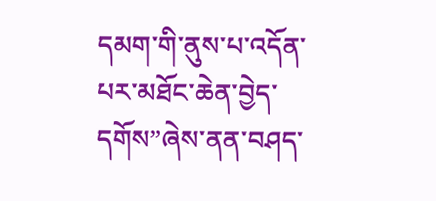དམག་གི་ནུས་པ་འདོན་པར་མཐོང་ཆེན་བྱེད་དགོས”ཞེས་ནན་བཤད་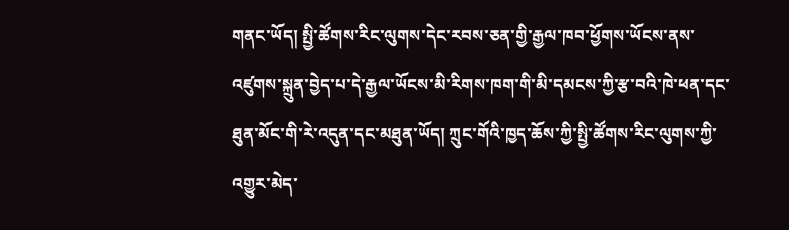གནང་ཡོད། སྤྱི་ཚོགས་རིང་ལུགས་དེང་རབས་ཅན་གྱི་རྒྱལ་ཁབ་ཕྱོགས་ཡོངས་ནས་འཛུགས་སྐྲུན་བྱེད་པ་དེ་རྒྱལ་ཡོངས་མི་རིགས་ཁག་གི་མི་དམངས་ཀྱི་རྩ་བའི་ཁེ་ཕན་དང་ཐུན་མོང་གི་རེ་འདུན་དང་མཐུན་ཡོད། ཀྲུང་གོའི་ཁྱད་ཆོས་ཀྱི་སྤྱི་ཚོགས་རིང་ལུགས་ཀྱི་འགྱུར་མེད་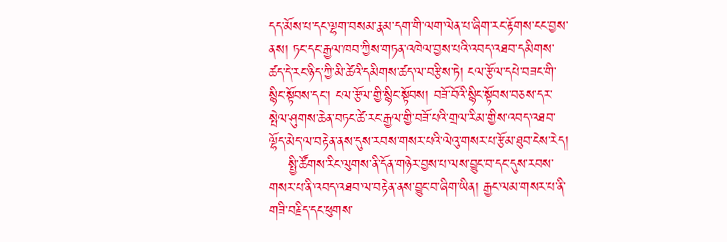དད་མོས་པ་དང་ལྷག་བསམ་རྣམ་དག་གི་ལག་ལེན་པ་ཞིག་རང་རྟོགས་ངང་བྱས་ནས། ཏང་དང་རྒྱལ་ཁབ་ཀྱིས་གཏན་འཁེལ་བྱས་པའི་འབད་འཐབ་དམིགས་ཚད་དེ་རང་ཉིད་ཀྱི་མི་ཚེའི་དམིགས་ཚད་ལ་བརྩིས་ཏེ། ངལ་རྩོལ་དཔེ་བཟང་གི་སྙིང་སྟོབས་དང་། ངལ་རྩོལ་གྱི་སྙིང་སྟོབས། བཟོ་བོའི་སྙིང་སྟོབས་བཅས་དར་སྤེལ་ཤུགས་ཆེན་བཏང་ཚེ་རང་རྒྱལ་གྱི་བཟོ་པའི་གྲལ་རིམ་གྱིས་འབད་འཐབ་ལྷོད་མེད་ལ་བརྟེན་ནས་དུས་རབས་གསར་པའི་ལེའུ་གསར་པ་རྩོམ་ཐུབ་ངེས་རེད།
    སྤྱི་ཚོགས་རིང་ལུགས་ནི་དོན་གཉེར་བྱས་པ་ལས་བྱུང་བ་དང་དུས་རབས་གསར་པ་ནི་འབད་འཐབ་ལ་བརྟེན་ནས་བྱུང་བ་ཞིག་ཡིན། རྒྱང་ལམ་གསར་པ་ནི་གཟི་བརྗིད་དང་ཕུགས་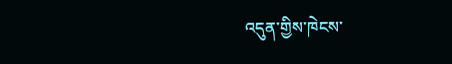འདུན་གྱིས་ཁེངས་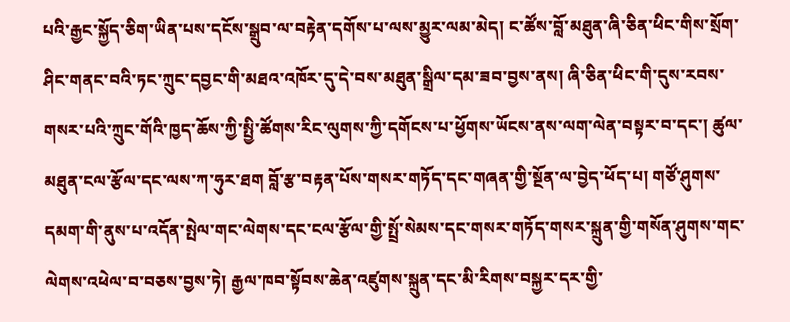པའི་རྒྱང་སྐྱོད་ཅིག་ཡིན་པས་དངོས་སྒྲུབ་ལ་བརྟེན་དགོས་པ་ལས་མྱུར་ལམ་མེད། ང་ཚོས་བློ་མཐུན་ཞི་ཅིན་ཕིང་གིས་སྲོག་ཤིང་གནང་བའི་ཏང་ཀྲུང་དབྱང་གི་མཐའ་འཁོར་དུ་དེ་བས་མཐུན་སྒྲིལ་དམ་ཟབ་བྱས་ནས། ཞི་ཅིན་ཕིང་གི་དུས་རབས་གསར་པའི་ཀྲུང་གོའི་ཁྱད་ཆོས་ཀྱི་སྤྱི་ཚོགས་རིང་ལུགས་ཀྱི་དགོངས་པ་ཕྱོགས་ཡོངས་ནས་ལག་ལེན་བསྟར་བ་དང་། ཚུལ་མཐུན་ངལ་རྩོལ་དང་ལས་ཀ་ཧུར་ཐག བློ་རྩ་བརྟན་པོས་གསར་གཏོད་དང་གཞན་གྱི་སྔོན་ལ་བྱེད་ཕོད་པ། གཙོ་ཤུགས་དམག་གི་ནུས་པ་འདོན་སྤེལ་གང་ལེགས་དང་ངལ་རྩོལ་གྱི་སྤྲོ་སེམས་དང་གསར་གཏོད་གསར་སྐྲུན་གྱི་གསོན་ཤུགས་གང་ལེགས་འཕེལ་བ་བཅས་བྱས་ཏེ། རྒྱལ་ཁབ་སྟོབས་ཆེན་འཛུགས་སྐྲུན་དང་མི་རིགས་བསྐྱར་དར་གྱི་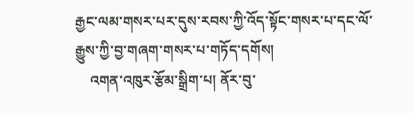རྒྱང་ལམ་གསར་པར་དུས་རབས་ཀྱི་འོད་སྟོང་གསར་པ་དང་ལོ་རྒྱུས་ཀྱི་བྱ་གཞག་གསར་པ་གཏོད་དགོས།
    འགན་འཁུར་རྩོམ་སྒྲིག་པ། ནོར་བུ་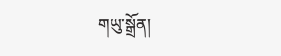གཡུ་སྒྲོན།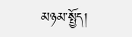མཉམ་སྤྱོད།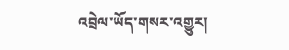འབྲེལ་ཡོད་གསར་འགྱུར།